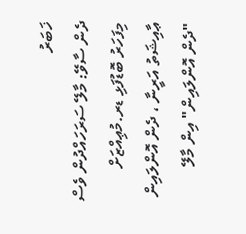ޚަބަރު
ދެން ސާވޭ: މާލޭ ސަރަހައްދުން ވެސް މިފަހަރު ބޮޑުފަޅި ޑރ.މުޢިއްޒަށް
ޢާއިޝަތު އަރީނާ ، ދެން އޮންލައިން
"ދެން އޮންލައިން" އިން މާލޭ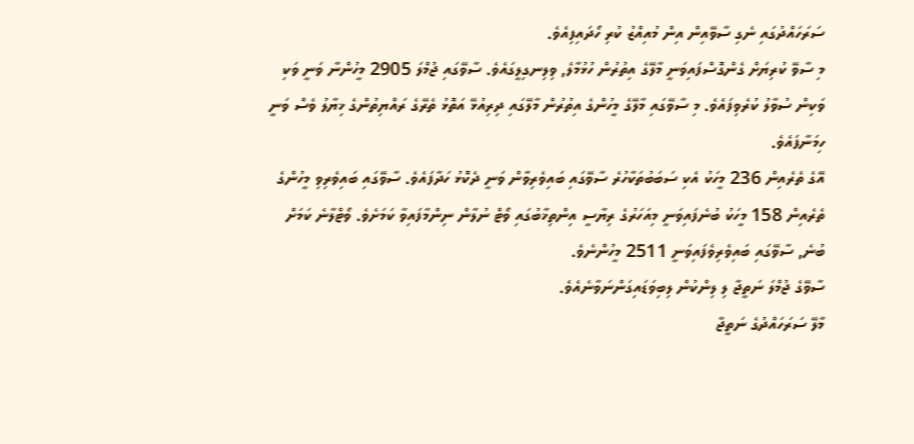ސަރަހައްދުގައި ނެގި ސާވޭއިން އިން މުއިއްޒު ކުރި ހޯދައިފިއެވެ.
މި ސާވޭ ކުރިޔަށް ގެންގޮސްފައިވަނީ މާލޭގެ އިތުރުން ހުޅުމާލެ, ވިލިނގިލީގައެވެ. ސާވޭގައި ޖުމްލަ 2905 މީހުންނާ ވަނީ ވަކި ވަކިން ސުވާލު ކުރެވިފައެވެ. މި ސާވޭގައި މާލޭގެ މީހުންގެ އިތުރުން މާލޭގައި ދިރިއުޅޭ އަތޮޅު ތެރޭގެ ރައްޔިތުންގެ ޚިޔާލު ވެސް ވަނީ ހިމަނާފައެވެ.
އޭގެ ތެރެއިން 236 މީހަކު އެކި ސަބަބުތަކާހުރެ ސާވޭގައި ބައިވެރިވާން ވަނީ ދެކޮޅު ހަދާފައެވެ. ސާވޭގައި ބައިވެރިވި މީހުންގެ ތެރެއިން 158 މީހަކު ބުނެފައިވަނީ މިއަހަރުގެ ރިޔާސީ އިންތިޚާބުގައި ވޯޓް ނުލާން ނިންމާފައިވާ ކަމަށެވެ. ވޯޓްލާނެ ކަމަށް ބުނެ, ސާވޭގައި ބައިވެރިވެފައިވަނީ 2511 މީހުންނެވެ.
ސާވޭގެ ޖުމްލަ ނަތީޖާ ލި ލިންކުން ލިބިވަޑައިގަންނަވާނެއެވެ.
މާލޭ ސަރަހައްދުގެ ނަތީޖާ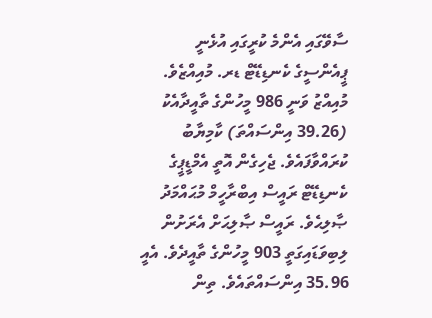ސާވޭގައި އެންމެ ކުރީގައި އުޅެނީ ޕީއެންސީގެ ކެނޑިޑޭޓް ޑރ. މުއިއްޒެވެ. މުއިއްޒު ވަނީ 986 މީހުންގެ ތާއީދާއެކު (39.26 އިންސައްތަ) ކާމިޔާބު ކުރައްވާފައެވެ. ޖެހިގެން އޮތީ އެމްޑީޕީގެ ކެނޑިޑޭޓް ރައީސް އިބްރާހީމް މުޙައްމަދު ޞާލިޙެވެ. ރައީސް ޞާލިޙަށް އެރަށުން ލިބިވަޑައިގަތީ 903 މީހުންގެ ތާއީދެވެ. އެއީ 35.96 އިންސައްތައެވެ. ތިން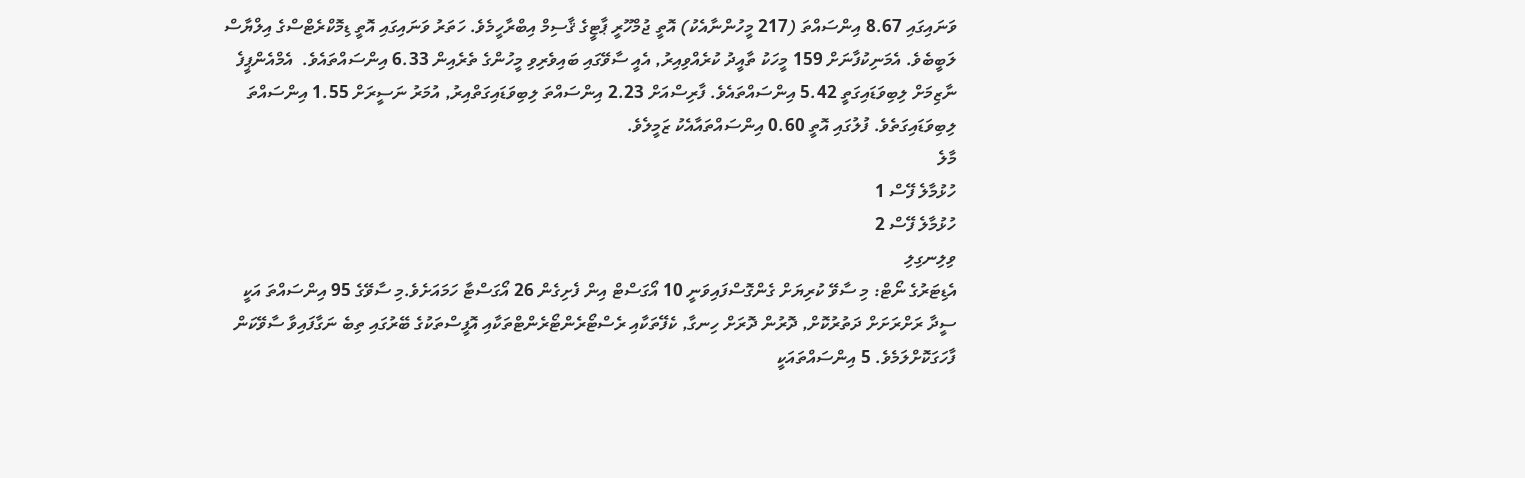ވަނައިގައި 8.67 އިންސައްތަ (217 މީހުންނާއެކު) އޮތީ ޖުމްހޫރީ ޕާޓީގެ ޤާސިމް އިބްރާހީމެވެ. ހަތަރު ވަނައިގައި އޮތީ ޑިމޮކްރެޓްސްގެ އިލްޔާސް ލަބީބެވެ. އެމަނިކުފާނަށް 159 މީހަކު ތާއީދު ކުރެއްވިއިރު, އެއީ ސާވޭގައި ބައިވެރިވި މީހުންގެ ތެރެއިން 6.33 އިންސައްތައެވެ.  އެމްއެންޕީފެ ނާޒިމަށް ލިބިވަޑައިގަތީ 5.42 އިންސައްތައެވެ. ފާރިސްއަށް 2.23 އިންސައްތަ ލިބިވަޑައިގަތްއިރު, އުމަރު ނަސީރަށް 1.55 އިންސައްތަ ލިބިވަޑައިގަތެވެ. ފުލުގައި އޮތީ 0.60 އިންސައްތައާއެކު ޒަމީލެވެ.
މާލެ
ހުޅުމާލެ ފޭސް 1
ހުޅުމާލެ ފޭސް 2
ވިލިނގިލި
އެޑިޓަރުގެ ނޯޓް: މި ސާވޭ ކުރިޔަށް ގެންގޮސްފައިވަނީ 10 އޯގަސްޓް އިން ފެށިގެން 26 އޯގަސްޓާ ހަމައަށެވެ.މި ސާވޭގެ 95 އިންސައްތަ އަކީ ސީދާ ރަށްރަށަށް ދަތުރުކޮށް, ދޮރުން ދޮރަށް ހިނގާ, ކެފޭތަކާއި ރެސްޓޯރެންޓޯރެންޓްތަކާއި އޮފީސްތަކުގެ ބޭރުގައި ތިބެ ނަގާފައިވާ ސާވޭކަން ފާހަގަކޮށްލަމެވެ. 5 އިންސައްތައަކީ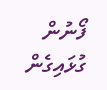ފޯނުން ގުޅައިގެން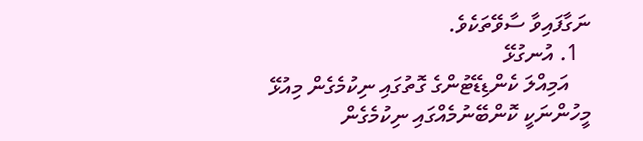ނަގާފައިވާ ސާވޭތަކެވެ.
  1. އުނގުޅޭ
    އަމިއްލަ ކެންޑިޑޭޓުންގެ ގޮތުގައި ނިކުމެގެން މިއުޅޭ މީހުންނަކީ ކޮންބޭނުމެއްގައި ނިކުމެގެން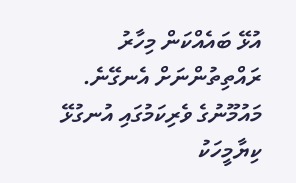އުޅޭ ބައެއްކަން މިހާރު ރައްތިތުންނަށް އެނގޭނެ. މައުމޫނުގެ ވެރިކަމުގައި އުނގުޅޭ ކިޔާމީހަކު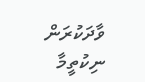ވާދަކުރަން ނިކުތީމާ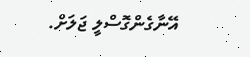އޭނާގެންގޮސްލީ ޖަލަށް.